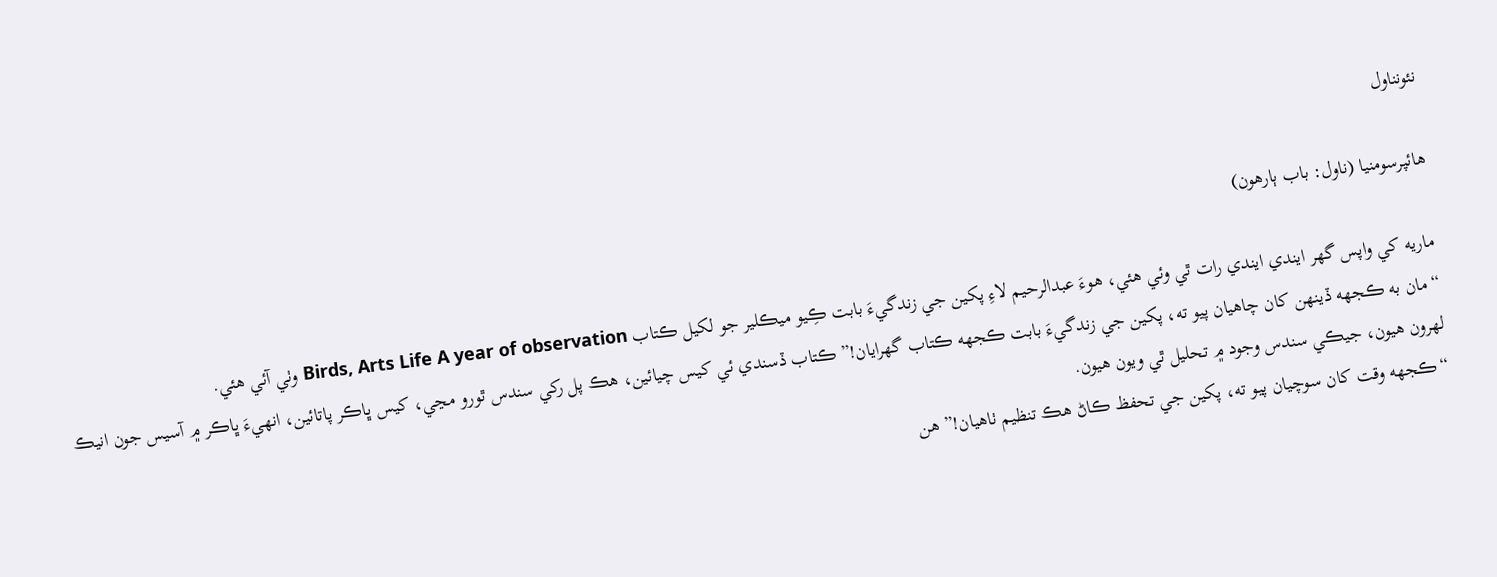نئونناول

هائپرسومنيا (ناول: باب ٻارهون)

ماريه کي واپس گهر ايندي ايندي رات ٿي وئي ھئي، ھوءَ عبدالرحيم لاءِ پکين جي زندگيءَ بابت ڪِيو ميڪلير جو لکيل ڪتاب Birds, Arts Life A year of observation وٺي آئي ھئي.
“مان به ڪجهه ڏينھن کان چاھيان پيو ته، پکين جي زندگيءَ بابت ڪجهه ڪتاب گهرايان!” ڪتاب ڏسندي ئي کيس چيائين، ھڪ پل رکي سندس ٿورو مڃي، کيس ڀاڪر پاتائين، انھيءَ ڀاڪر ۾ آسيس جون انيڪ لھرون ھيون، جيڪي سندس وجود ۾ تحليل ٿي ويون ھيون.
“ڪجهه وقت کان سوچيان پيو ته، پکين جي تحفظ ڪاڻ ھڪ تنظيم ٺاھيان!” ھن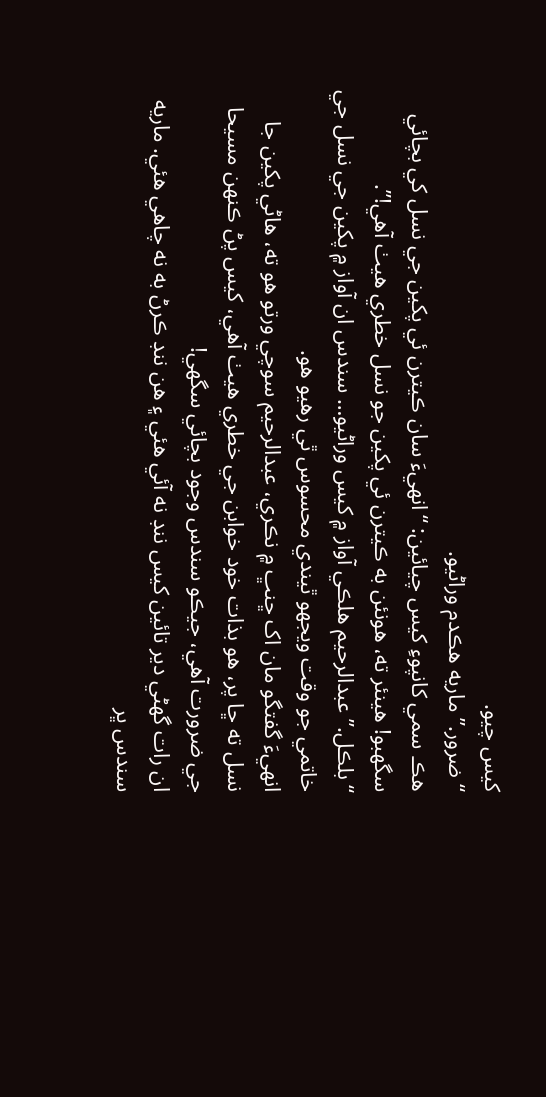کيس چيو.
“ضرور.” ماريه هڪدم وراڻيو.
ھڪ سمي کانپوءِ کيس چيائين: “انھيءَ سان ڪيترن ئي پکين جي نسل کي بچائي سگهبو! ھينئر ته، ھونئن به ڪيترن ئي پکين جو نسل خطري ھيٺ آھي!”.
“بلڪل.” عبدالرحيم ھلڪي آواز ۾ کيس وراڻيو… سندس ان آواز ۾ پکين جي نسل جي خاتمي جو وقت ويجهو ٿيندي محسوس ٿي رھيو ھو.
انھيءَ گفتگو مان اک ڇنڀ ۾ نڪري، عبدالرحيم سوچي ورتو ھو ته، ھاڻي پکين جا نسل ته ڇا پر، ھو بذات خود خوابن جي خطري ھيٺ آھي، کيس پڻ ڪنھن مسيحا جي ضرورت آھي، جيڪو سندس وجود بچائي سگهي!
ان رات گهڻي دير تائين کيس ننڊ نه آئي ھئي ۽ ھن ننڊ ڪرڻ به نه چاھي ھئي. ماريه سندس ڀر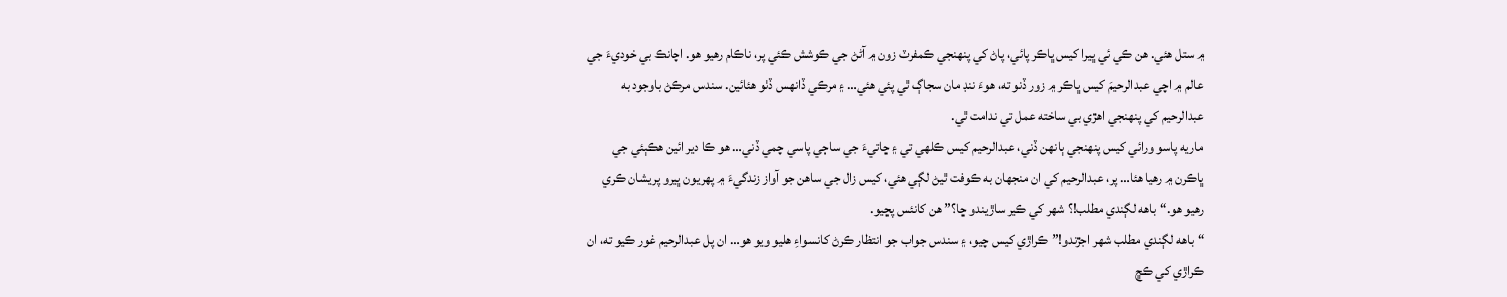۾ ستل ھئي. ھن ڪي ئي ڀيرا کيس ڀاڪر پائي، پاڻ کي پنھنجي ڪمفرٽ زون ۾ آڻڻ جي ڪوشش ڪئي پر، ناڪام رھيو ھو. اچانڪ بي خوديءَ جي عالم ۾ اچي عبدالرحيمَ کيس ڀاڪر ۾ زور ڏنو ته، ھوءَ ننڊ مان سجاڳ ٿي پئي ھئي… ۽ مرڪي ڏانھس ڏٺو ھئائين. سندس مرڪڻ باوجود به عبدالرحيم کي پنھنجي اھڙي بي ساخته عمل تي ندامت ٿي.
ماريه پاسو ورائي کيس پنھنجي ٻانھن ڏني، عبدالرحيم کيس ڪلھي تي ۽ ڇاتيءَ جي ساڄي پاسي چمي ڏني… ھو ڪا دير ائين ھڪٻئي جي ڀاڪرن ۾ رھيا ھئا… پر، عبدالرحيم کي ان منجهان به ڪوفت ٿيڻ لڳي ھئي، کيس زال جي ساھن جو آواز زندگيءَ ۾ پھريون ڀيرو پريشان ڪري رھيو ھو.“باھه لڳندي مطلب!؟ شھر کي ڪير ساڙيندو ڇا؟” ھن کانئس پڇيو.
“باھه لڳندي مطلب شھر اجڙندو!”ڪراڙي کيس چيو، ۽ سندس جواب جو انتظار ڪرڻ کانسواءِ ھليو ويو ھو… ان پل عبدالرحيم غور ڪيو ته، ان ڪراڙي کي ڪڇ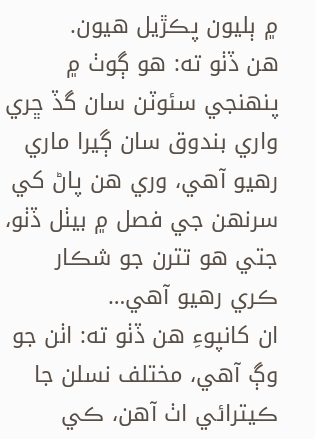۾ ٻليون پڪڙيل ھيون.
ھن ڏٺو ته: ھو ڳوٺ ۾ پنھنجي سئوٽن سان گڏ ڇري واري بندوق سان ڳيرا ماري رھيو آھي، وري ھن پاڻ کي سرنھن جي فصل ۾ بيٺل ڏٺو، جتي ھو تترن جو شڪار ڪري رھيو آھي…
ان کانپوءِ ھن ڏٺو ته: اٺن جو وڳ آھي، مختلف نسلن جا ڪيترائي اٺ آھن، ڪي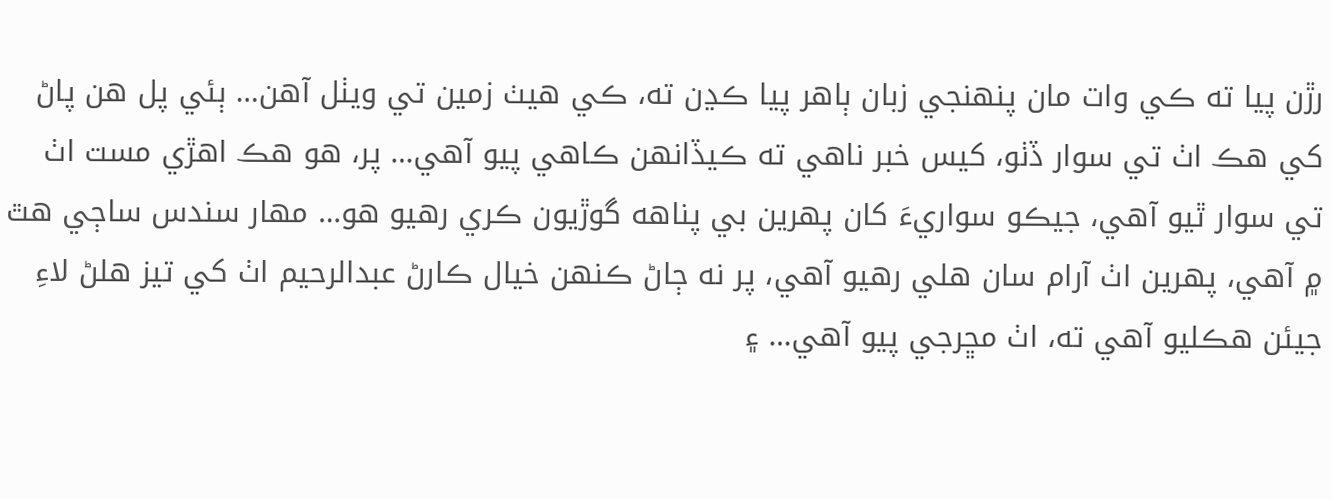رڙن پيا ته ڪي وات مان پنھنجي زبان ٻاھر پيا ڪڍن ته، ڪي ھيٺ زمين تي ويٺل آھن… ٻئي پل ھن پاڻ کي ھڪ اٺ تي سوار ڏٺو، کيس خبر ناھي ته ڪيڏانھن ڪاھي پيو آھي… پر، ھو ھڪ اھڙي مست اٺ تي سوار ٿيو آھي، جيڪو سواريءَ کان پھرين بي پناھه گوڙيون ڪري رھيو ھو… مھار سندس ساڄي ھٿ ۾ آھي، پھرين اٺ آرام سان ھلي رھيو آھي، پر نه ڄاڻ ڪنھن خيال ڪارڻ عبدالرحيم اٺ کي تيز ھلڻ لاءِ جيئن ھڪليو آھي ته، اٺ مڇرجي پيو آھي… ۽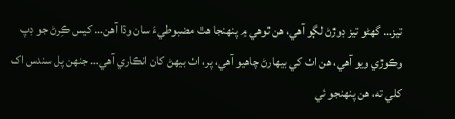تيز… گهڻو تيز ڊوڙڻ لڳو آھي، ھن ٿوھي ۾ پنھنجا ھٿ مضبوطيءَ سان وڌا آھن… کيس ڪِرڻ جو ڊپ وڪوڙي ويو آھي، ھن اٺ کي بيھارڻ چاھيو آھي، پر، اٺ بيھڻ کان انڪاري آھي… جنھن پل سندس اک کلي ته، ھن پنھنجو ئي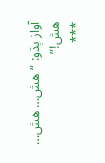آواز ٻڌو: “ھش… ھش… ھش!”
***